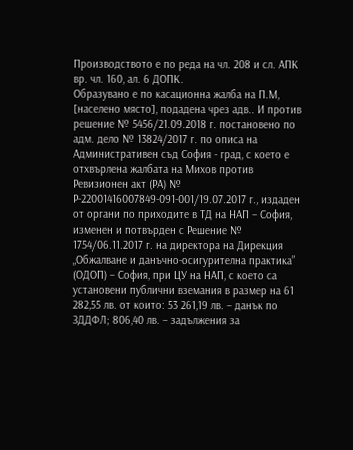Производството е по реда на чл. 208 и сл. АПК вр. чл. 160, ал. 6 ДОПК.
Образувано е по касационна жалба на П.М, [населено място], подадена чрез адв.. И против решение № 5456/21.09.2018 г. постановено по адм. дело № 13824/2017 г. по описа на Административен съд София - град, с което е отхвърлена жалбата на Михов против Ревизионен акт (РА) № Р-22001416007849-091-001/19.07.2017 г., издаден от органи по приходите в ТД на НАП – София, изменен и потвърден с Решение № 1754/06.11.2017 г. на директора на Дирекция „Обжалване и данъчно-осигурителна практика” (ОДОП) – София, при ЦУ на НАП, с което са установени публични вземания в размер на 61 282,55 лв. от които: 53 261,19 лв. – данък по ЗДДФЛ; 806,40 лв. – задължения за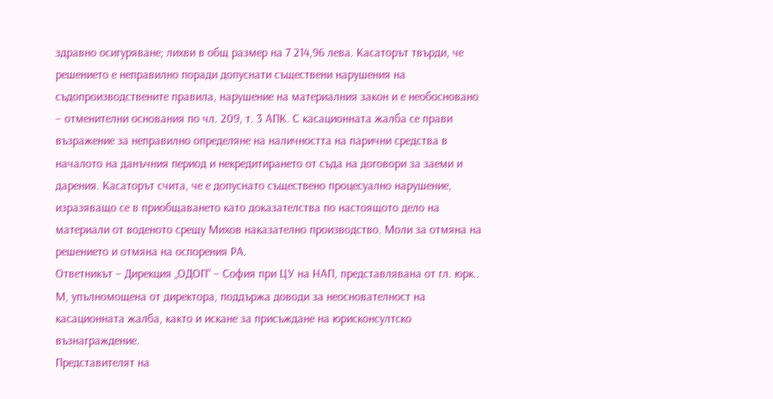здравно осигуряване; лихви в общ размер на 7 214,96 лева. Касаторът твърди, че решението е неправилно поради допуснати съществени нарушения на съдопроизводствените правила, нарушение на материалния закон и е необосновано – отменителни основания по чл. 209, т. 3 АПК. С касационната жалба се прави възражение за неправилно определяне на наличността на парични средства в началото на данъчния период и некредитирането от съда на договори за заеми и дарения. Касаторът счита, че е допуснато съществено процесуално нарушение, изразяващо се в приобщаването като доказателства по настоящото дело на материали от воденото срещу Михов наказателно производство. Моли за отмяна на решението и отмяна на оспорения РА.
Ответникът – Дирекция „ОДОП“ – София при ЦУ на НАП, представлявана от гл. юрк.. М, упълномощена от директора, поддържа доводи за неоснователност на касационната жалба, както и искане за присъждане на юрисконсултско възнаграждение.
Представителят на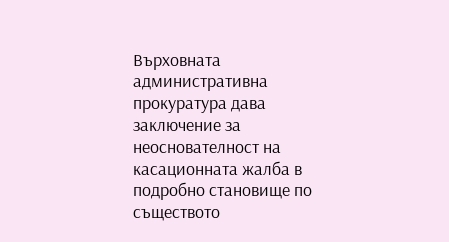Върховната административна прокуратура дава заключение за неоснователност на касационната жалба в подробно становище по съществото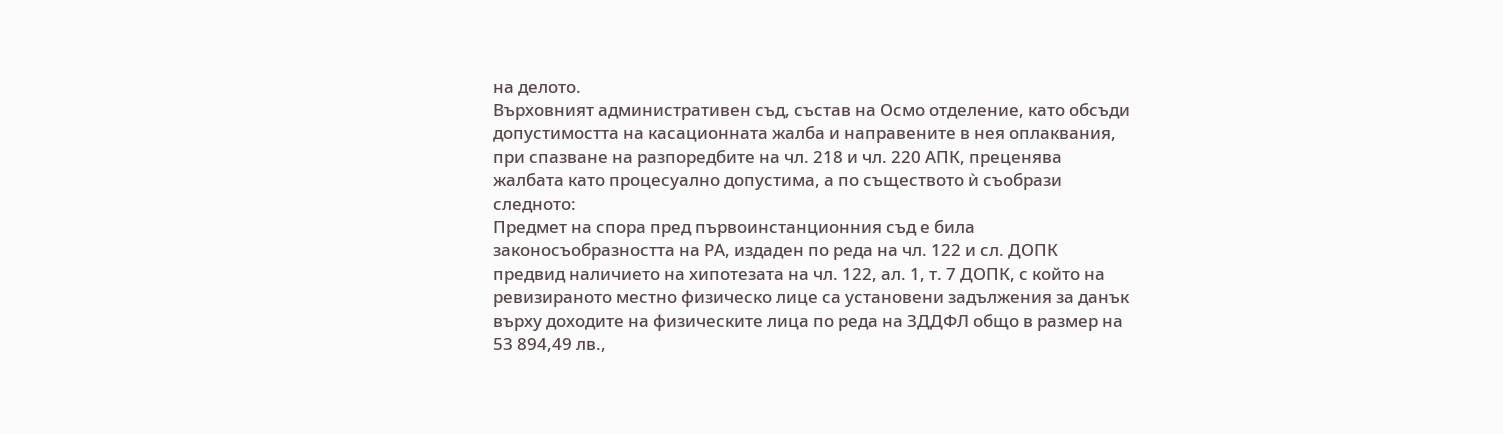на делото.
Върховният административен съд, състав на Осмо отделение, като обсъди допустимостта на касационната жалба и направените в нея оплаквания, при спазване на разпоредбите на чл. 218 и чл. 220 АПК, преценява жалбата като процесуално допустима, а по съществото ѝ съобрази следното:
Предмет на спора пред първоинстанционния съд е била законосъобразността на РА, издаден по реда на чл. 122 и сл. ДОПК предвид наличието на хипотезата на чл. 122, ал. 1, т. 7 ДОПК, с който на ревизираното местно физическо лице са установени задължения за данък върху доходите на физическите лица по реда на ЗДДФЛ общо в размер на 53 894,49 лв.,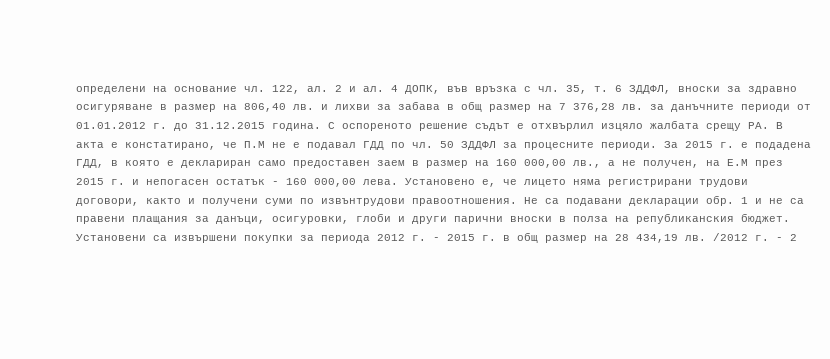определени на основание чл. 122, ал. 2 и ал. 4 ДОПК, във връзка с чл. 35, т. 6 ЗДДФЛ, вноски за здравно осигуряване в размер на 806,40 лв. и лихви за забава в общ размер на 7 376,28 лв. за данъчните периоди от 01.01.2012 г. до 31.12.2015 година. С оспореното решение съдът е отхвърлил изцяло жалбата срещу РА. В акта е констатирано, че П.М не е подавал ГДД по чл. 50 ЗДДФЛ за процесните периоди. За 2015 г. е подадена ГДД, в която е деклариран само предоставен заем в размер на 160 000,00 лв., а не получен, на Е.М през 2015 г. и непогасен остатък - 160 000,00 лева. Установено е, че лицето няма регистрирани трудови договори, както и получени суми по извънтрудови правоотношения. Не са подавани декларации обр. 1 и не са правени плащания за данъци, осигуровки, глоби и други парични вноски в полза на републиканския бюджет. Установени са извършени покупки за периода 2012 г. - 2015 г. в общ размер на 28 434,19 лв. /2012 г. - 2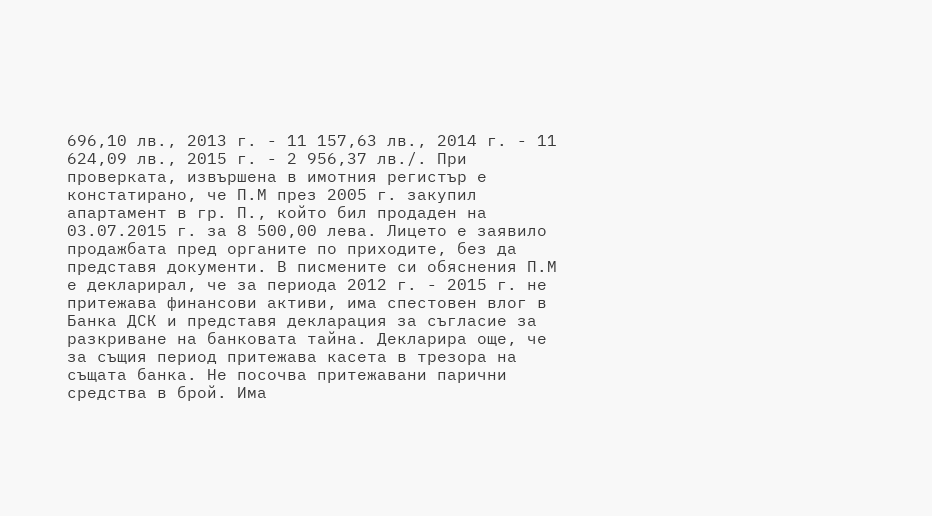696,10 лв., 2013 г. - 11 157,63 лв., 2014 г. - 11 624,09 лв., 2015 г. - 2 956,37 лв./. При проверката, извършена в имотния регистър е констатирано, че П.М през 2005 г. закупил апартамент в гр. П., който бил продаден на 03.07.2015 г. за 8 500,00 лева. Лицето е заявило продажбата пред органите по приходите, без да представя документи. В писмените си обяснения П.М е декларирал, че за периода 2012 г. - 2015 г. не притежава финансови активи, има спестовен влог в Банка ДСК и представя декларация за съгласие за разкриване на банковата тайна. Декларира още, че за същия период притежава касета в трезора на същата банка. Не посочва притежавани парични средства в брой. Има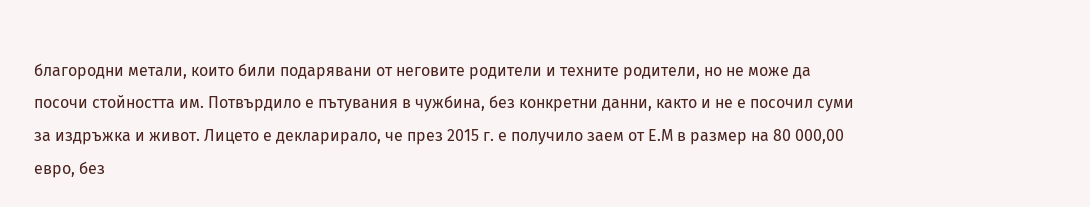благородни метали, които били подарявани от неговите родители и техните родители, но не може да посочи стойността им. Потвърдило е пътувания в чужбина, без конкретни данни, както и не е посочил суми за издръжка и живот. Лицето е декларирало, че през 2015 г. е получило заем от Е.М в размер на 80 000,00 евро, без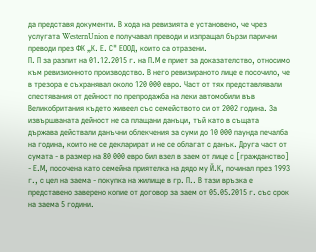да представя документи. В хода на ревизията е установено, че чрез услугата WesternUnion е получавал преводи и изпращал бързи парични преводи през ФК „К. Е. С" ЕООД, които са отразени.
П. П за разпит на 01.12.2015 г. на П.М е приет за доказателство, относимо към ревизионното производство. В него ревизираното лице е посочило, че в трезора е съхранявал около 120 000 евро. Част от тях представлявали спестявания от дейност по препродажба на леки автомобили във Великобритания където живеел със семейството си от 2002 година. За извършваната дейност не са плащани данъци, тъй като в същата държава действали данъчни облекчения за суми до 10 000 паунда печалба на година, които не се декларират и не се облагат с данък. Друга част от сумата - в размер на 80 000 евро бил взел в заем от лице с [гражданство] - Е.М, посочена като семейна приятелка на дядо му Й.К, починал през 1993 г., с цел на заема - покупка на жилище в гр. П.. В тази връзка е представено заверено копие от договор за заем от 05.05.2015 г. със срок на заема 5 години.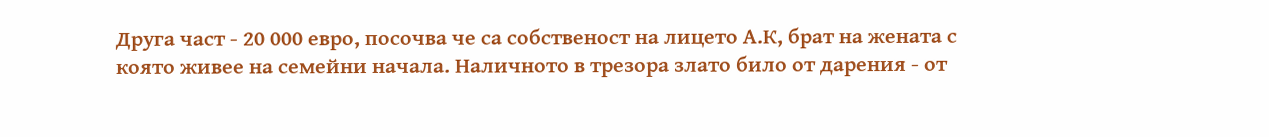Друга част - 20 000 евро, посочва че са собственост на лицето А.К, брат на жената с която живее на семейни начала. Наличното в трезора злато било от дарения - от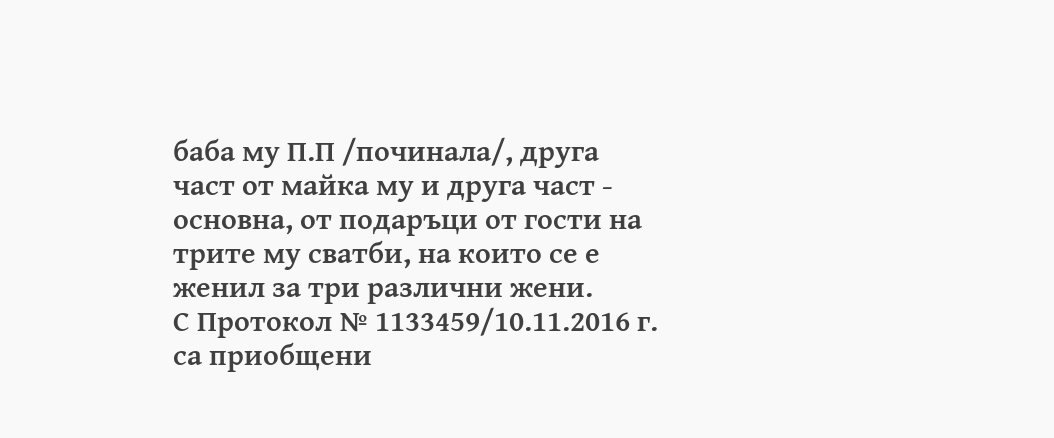баба му П.П /починала/, друга част от майка му и друга част - основна, от подаръци от гости на трите му сватби, на които се е женил за три различни жени.
С Протокол № 1133459/10.11.2016 г. са приобщени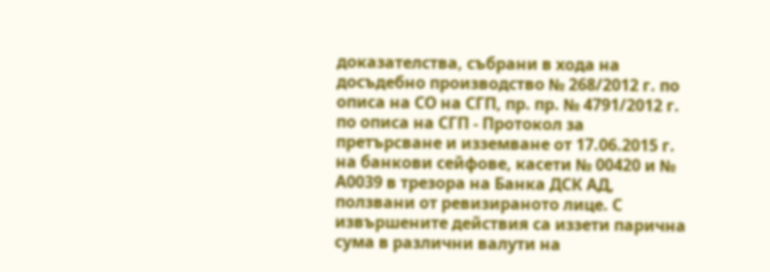доказателства, събрани в хода на досъдебно производство № 268/2012 г. по описа на СО на СГП, пр. пр. № 4791/2012 г. по описа на СГП - Протокол за претърсване и изземване от 17.06.2015 г. на банкови сейфове, касети № 00420 и № А0039 в трезора на Банка ДСК АД, ползвани от ревизираното лице. С извършените действия са иззети парична сума в различни валути на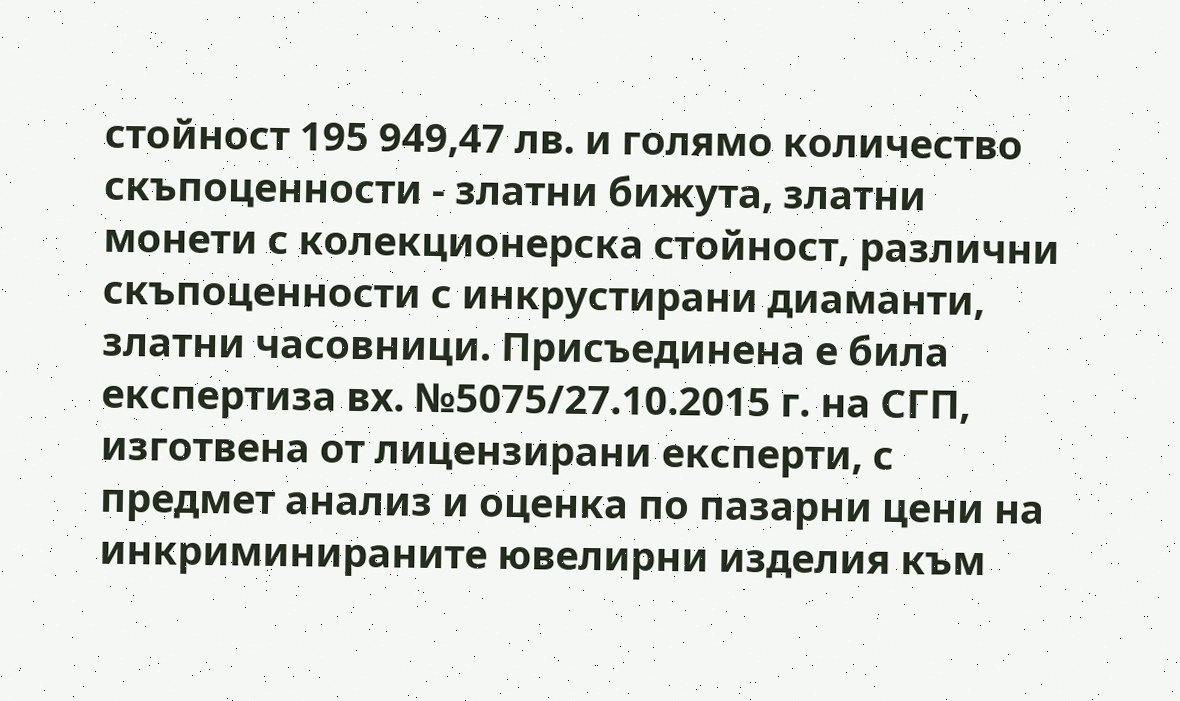стойност 195 949,47 лв. и голямо количество скъпоценности - златни бижута, златни монети с колекционерска стойност, различни скъпоценности с инкрустирани диаманти, златни часовници. Присъединена е била експертиза вх. №5075/27.10.2015 г. на СГП, изготвена от лицензирани експерти, с предмет анализ и оценка по пазарни цени на инкриминираните ювелирни изделия към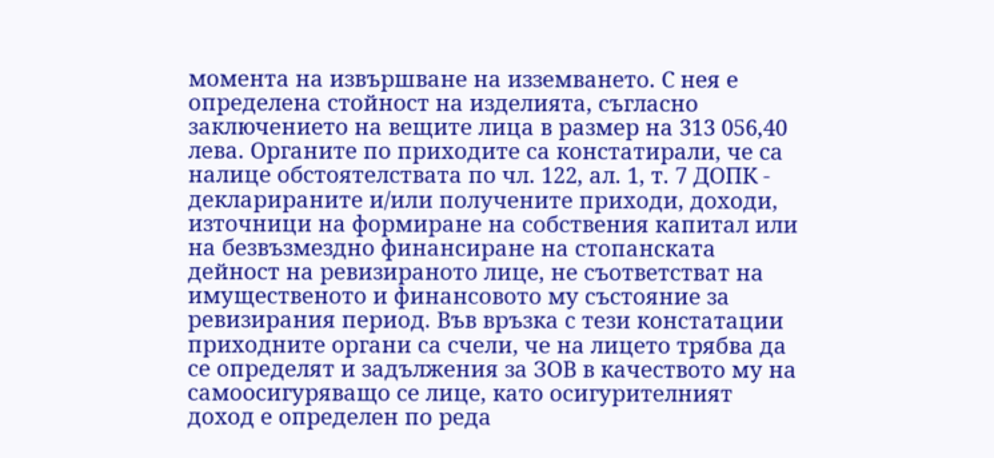момента на извършване на изземването. С нея е определена стойност на изделията, съгласно заключението на вещите лица в размер на 313 056,40 лева. Органите по приходите са констатирали, че са налице обстоятелствата по чл. 122, ал. 1, т. 7 ДОПК - декларираните и/или получените приходи, доходи, източници на формиране на собствения капитал или на безвъзмездно финансиране на стопанската дейност на ревизираното лице, не съответстват на имущественото и финансовото му състояние за ревизирания период. Във връзка с тези констатации приходните органи са счели, че на лицето трябва да се определят и задължения за ЗОВ в качеството му на самоосигуряващо се лице, като осигурителният доход е определен по реда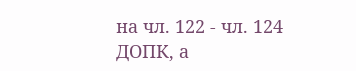на чл. 122 - чл. 124 ДОПК, а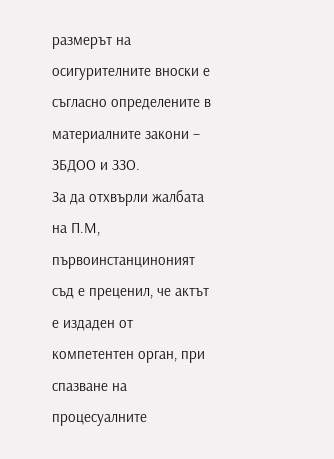размерът на осигурителните вноски е съгласно определените в материалните закони – ЗБДОО и ЗЗО.
За да отхвърли жалбата на П.М, първоинстанциноният съд е преценил, че актът е издаден от компетентен орган, при спазване на процесуалните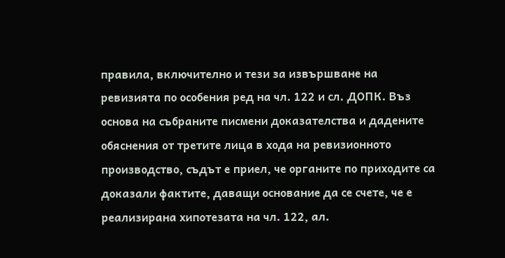правила, включително и тези за извършване на ревизията по особения ред на чл. 122 и сл. ДОПК. Въз основа на събраните писмени доказателства и дадените обяснения от третите лица в хода на ревизионното производство, съдът е приел, че органите по приходите са доказали фактите, даващи основание да се счете, че е реализирана хипотезата на чл. 122, ал.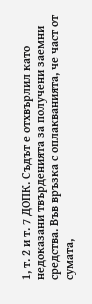1, т. 2 и т. 7 ДОПК. Съдът е отхвърлил като недоказани твърденията за получени заемни средства. Във връзка с оплакванията, че част от сумата,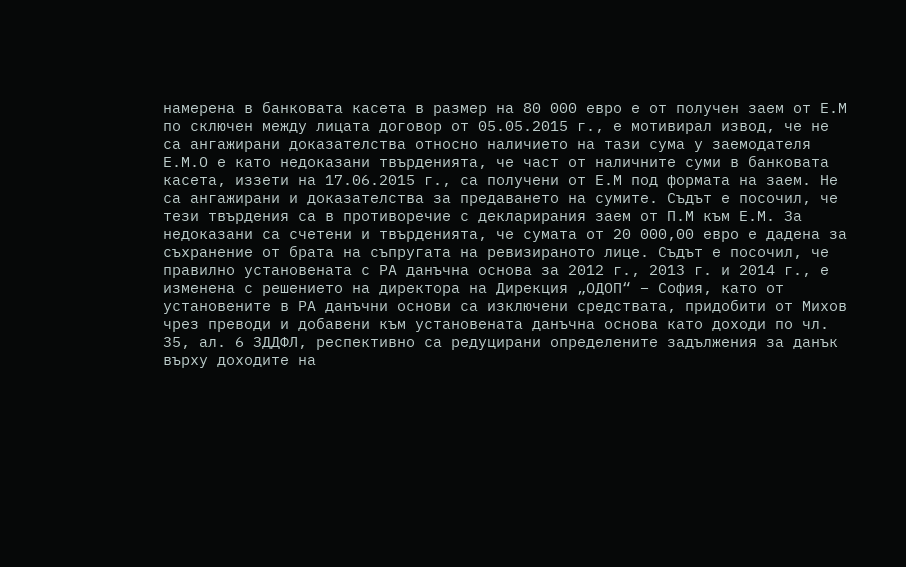намерена в банковата касета в размер на 80 000 евро е от получен заем от Е.М по сключен между лицата договор от 05.05.2015 г., е мотивирал извод, че не са ангажирани доказателства относно наличието на тази сума у заемодателя Е.М.О е като недоказани твърденията, че част от наличните суми в банковата касета, иззети на 17.06.2015 г., са получени от Е.М под формата на заем. Не са ангажирани и доказателства за предаването на сумите. Съдът е посочил, че тези твърдения са в противоречие с декларирания заем от П.М към Е.М. За недоказани са счетени и твърденията, че сумата от 20 000,00 евро е дадена за съхранение от брата на съпругата на ревизираното лице. Съдът е посочил, че правилно установената с РА данъчна основа за 2012 г., 2013 г. и 2014 г., е изменена с решението на директора на Дирекция „ОДОП“ – София, като от установените в РА данъчни основи са изключени средствата, придобити от Михов чрез преводи и добавени към установената данъчна основа като доходи по чл. 35, ал. 6 ЗДДФЛ, респективно са редуцирани определените задължения за данък върху доходите на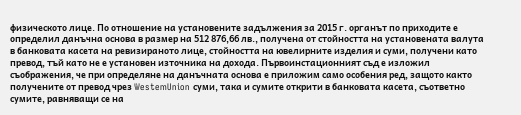физическото лице. По отношение на установените задължения за 2015 г. органът по приходите е определил данъчна основа в размер на 512 876,66 лв., получена от стойността на установената валута в банковата касета на ревизираното лице, стойността на ювелирните изделия и суми, получени като превод, тъй като не е установен източника на дохода. Първоинстационният съд е изложил съображения, че при определяне на данъчната основа е приложим само особения ред, защото както получените от превод чрез WestemUnion суми, така и сумите открити в банковата касета, съответно сумите, равняващи се на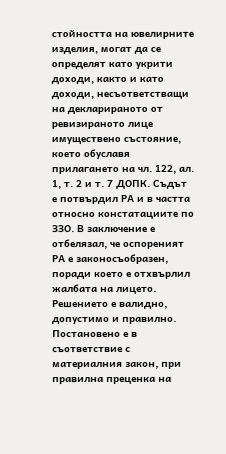стойността на ювелирните изделия, могат да се определят като укрити доходи, както и като доходи, несъответстващи на декларираното от ревизираното лице имуществено състояние, което обуславя прилагането на чл. 122, ал. 1, т. 2 и т. 7 ДОПК. Съдът е потвърдил РА и в частта относно констатациите по ЗЗО. В заключение е отбелязал, че оспореният РА е законосъобразен, поради което е отхвърлил жалбата на лицето.
Решението е валидно, допустимо и правилно. Постановено е в съответствие с материалния закон, при правилна преценка на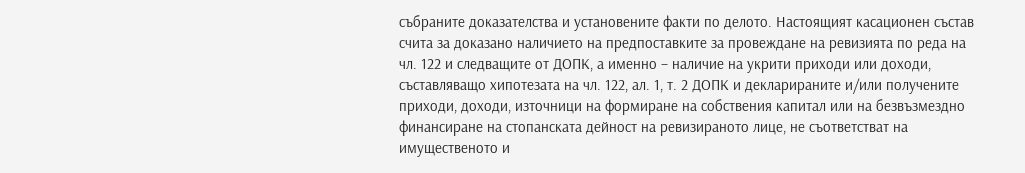събраните доказателства и установените факти по делото. Настоящият касационен състав счита за доказано наличието на предпоставките за провеждане на ревизията по реда на чл. 122 и следващите от ДОПК, а именно – наличие на укрити приходи или доходи, съставляващо хипотезата на чл. 122, ал. 1, т. 2 ДОПК и декларираните и/или получените приходи, доходи, източници на формиране на собствения капитал или на безвъзмездно финансиране на стопанската дейност на ревизираното лице, не съответстват на имущественото и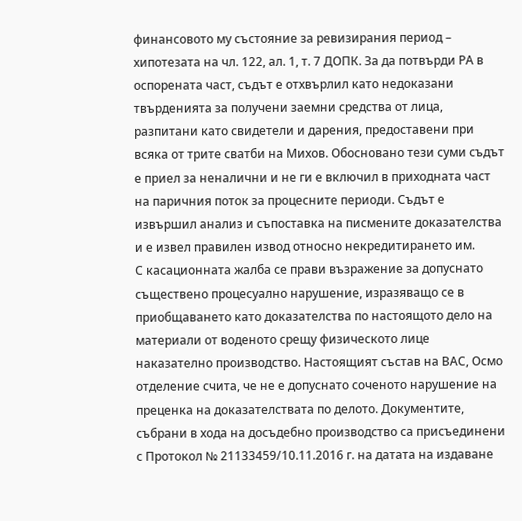финансовото му състояние за ревизирания период – хипотезата на чл. 122, ал. 1, т. 7 ДОПК. За да потвърди РА в оспорената част, съдът е отхвърлил като недоказани твърденията за получени заемни средства от лица, разпитани като свидетели и дарения, предоставени при всяка от трите сватби на Михов. Обосновано тези суми съдът е приел за неналични и не ги е включил в приходната част на паричния поток за процесните периоди. Съдът е извършил анализ и съпоставка на писмените доказателства и е извел правилен извод относно некредитирането им.
С касационната жалба се прави възражение за допуснато съществено процесуално нарушение, изразяващо се в приобщаването като доказателства по настоящото дело на материали от воденото срещу физическото лице наказателно производство. Настоящият състав на ВАС, Осмо отделение счита, че не е допуснато соченото нарушение на преценка на доказателствата по делото. Документите, събрани в хода на досъдебно производство са присъединени с Протокол № 21133459/10.11.2016 г. на датата на издаване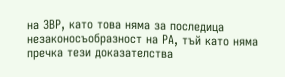на ЗВР, като това няма за последица незаконосъобразност на РА, тъй като няма пречка тези доказателства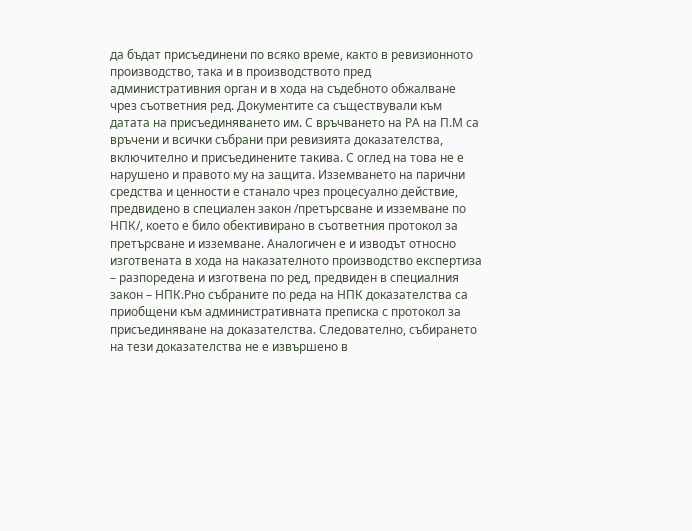да бъдат присъединени по всяко време, както в ревизионното производство, така и в производството пред административния орган и в хода на съдебното обжалване чрез съответния ред. Документите са съществували към датата на присъединяването им. С връчването на РА на П.М са връчени и всички събрани при ревизията доказателства, включително и присъединените такива. С оглед на това не е нарушено и правото му на защита. Изземването на парични средства и ценности е станало чрез процесуално действие, предвидено в специален закон /претърсване и изземване по НПК/, което е било обективирано в съответния протокол за претърсване и изземване. Аналогичен е и изводът относно изготвената в хода на наказателното производство експертиза – разпоредена и изготвена по ред, предвиден в специалния закон – НПК.Рно събраните по реда на НПК доказателства са приобщени към административната преписка с протокол за присъединяване на доказателства. Следователно, събирането на тези доказателства не е извършено в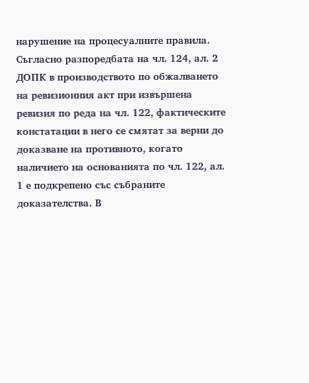нарушение на процесуалните правила.
Съгласно разпоредбата на чл. 124, ал. 2 ДОПК в производството по обжалването на ревизионния акт при извършена ревизия по реда на чл. 122, фактическите констатации в него се смятат за верни до доказване на противното, когато наличието на основанията по чл. 122, ал. 1 е подкрепено със събраните доказателства. В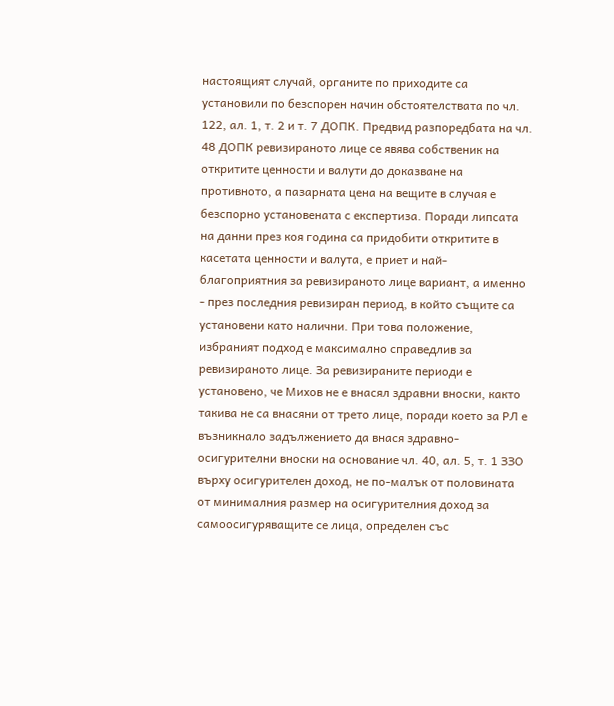настоящият случай, органите по приходите са установили по безспорен начин обстоятелствата по чл. 122, ал. 1, т. 2 и т. 7 ДОПК. Предвид разпоредбата на чл. 48 ДОПК ревизираното лице се явява собственик на откритите ценности и валути до доказване на противното, а пазарната цена на вещите в случая е безспорно установената с експертиза. Поради липсата на данни през коя година са придобити откритите в касетата ценности и валута, е приет и най-благоприятния за ревизираното лице вариант, а именно - през последния ревизиран период, в който същите са установени като налични. При това положение, избраният подход е максимално справедлив за ревизираното лице. За ревизираните периоди е установено, че Михов не е внасял здравни вноски, както такива не са внасяни от трето лице, поради което за РЛ е възникнало задължението да внася здравно-осигурителни вноски на основание чл. 40, ал. 5, т. 1 ЗЗО върху осигурителен доход, не по-малък от половината от минималния размер на осигурителния доход за самоосигуряващите се лица, определен със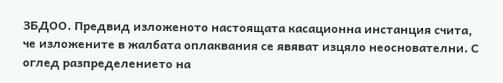ЗБДОО. Предвид изложеното настоящата касационна инстанция счита, че изложените в жалбата оплаквания се явяват изцяло неоснователни. С оглед разпределението на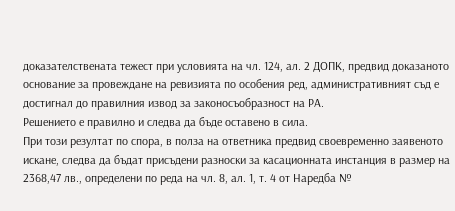доказателствената тежест при условията на чл. 124, ал. 2 ДОПК, предвид доказаното основание за провеждане на ревизията по особения ред, административният съд е достигнал до правилния извод за законосъобразност на РА.
Решението е правилно и следва да бъде оставено в сила.
При този резултат по спора, в полза на ответника предвид своевременно заявеното искане, следва да бъдат присъдени разноски за касационната инстанция в размер на 2368,47 лв., определени по реда на чл. 8, ал. 1, т. 4 от Наредба №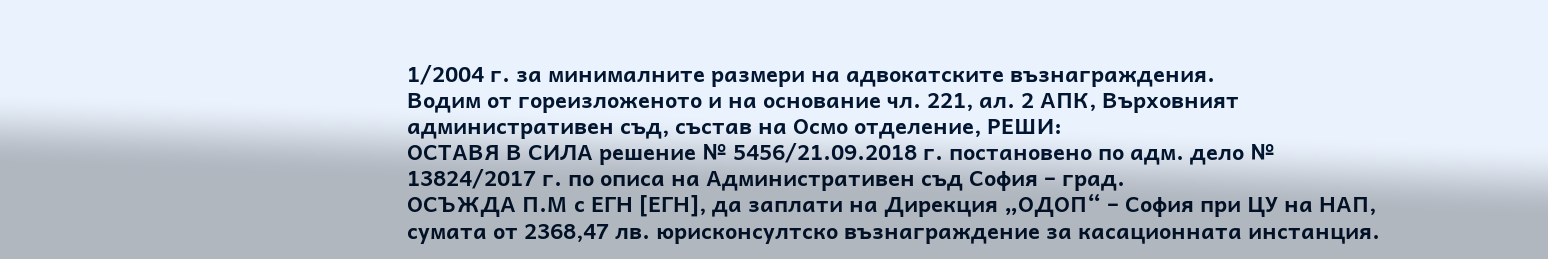1/2004 г. за минималните размери на адвокатските възнаграждения.
Водим от гореизложеното и на основание чл. 221, ал. 2 АПК, Върховният административен съд, състав на Осмо отделение, РЕШИ:
ОСТАВЯ В СИЛА решение № 5456/21.09.2018 г. постановено по адм. дело № 13824/2017 г. по описа на Административен съд София – град.
ОСЪЖДА П.М с ЕГН [ЕГН], да заплати на Дирекция „ОДОП“ – София при ЦУ на НАП, сумата от 2368,47 лв. юрисконсултско възнаграждение за касационната инстанция.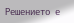Решението е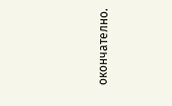окончателно.